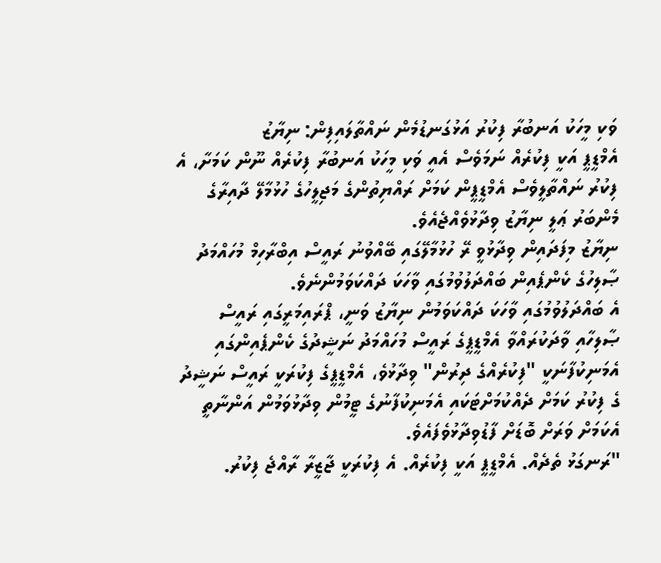ވަކި މީހަކު އަނބުރާ ފިކުރު އަޅުގަނޑުމެން ނައްތާލައިފިން: ނިޔާޒު
އެމްޑީޕީ އަކީ ފިކުރެއް ނަމަވެސް އެއީ ވަކި މީހަކު އަނބުރާ ފިކުރެއް ނޫން ކަމަށާ، އެ ފިކުރު ނައްތާލީވެސް އެމްޑީޕީން ކަމަށް ރައްޔިތުންގެ މަޖިލީހުގެ ހުޅުމާލޭ ދާއިރާގެ މެންބަރު ޢަލީ ނިޔާޒު ވިދާޅުވެއްޖެއެވެ.
ނިޔާޒު މިފަދައިން ވިދާޅުވީ ރޭ ހުޅުމާލޭގައި ބޭއްވުނު ރައީސް އިބްރާހިމް މުހައްމަދު ޞާލިހުގެ ކެންޕެއިން ބައްދަލުވުމުގައި ވާހަކަ ދައްކަވަމުންނެވެ.
އެ ބައްދަލުވުމުގައި ވާހަކަ ދައްކަވަމުން ނިޔާޒު ވަނީ، ޕްރައިމަރީގައި ރައީސް ޞާލިހާއި ވާދަކުރައްވާ އެމްޑީޕީގެ ރައީސް މުހައްމަދު ނަޝީދުގެ ކެންޕެއިންގައި އެމަނިކުފާނަކީ "ފިކުރެއްގެ ދިރުން" ވިދާޅުވެ، އެމްޑީޕީގެ ފިކުރަކީ ރައީސް ނަޝީދު ގެ ފިކުރު ކަމަށް ދެއްކުމަށްޓަކައި އެމަނިކުފާނުގެ ޓީމުން ވިދާޅުވަމުން އަންނާތީ އެކަމަށް ވަރަށް ބޮޑަށް ފާޑުވިދާޅުވެފައެވެ.
"ރަނގަޅު ތެދެއް. އެމްޑީޕީ އަކީ ފިކުރެއް. އެ ފިކުރަކީ ޖާޒީރާ ރާއްޖެ ފިކުރު.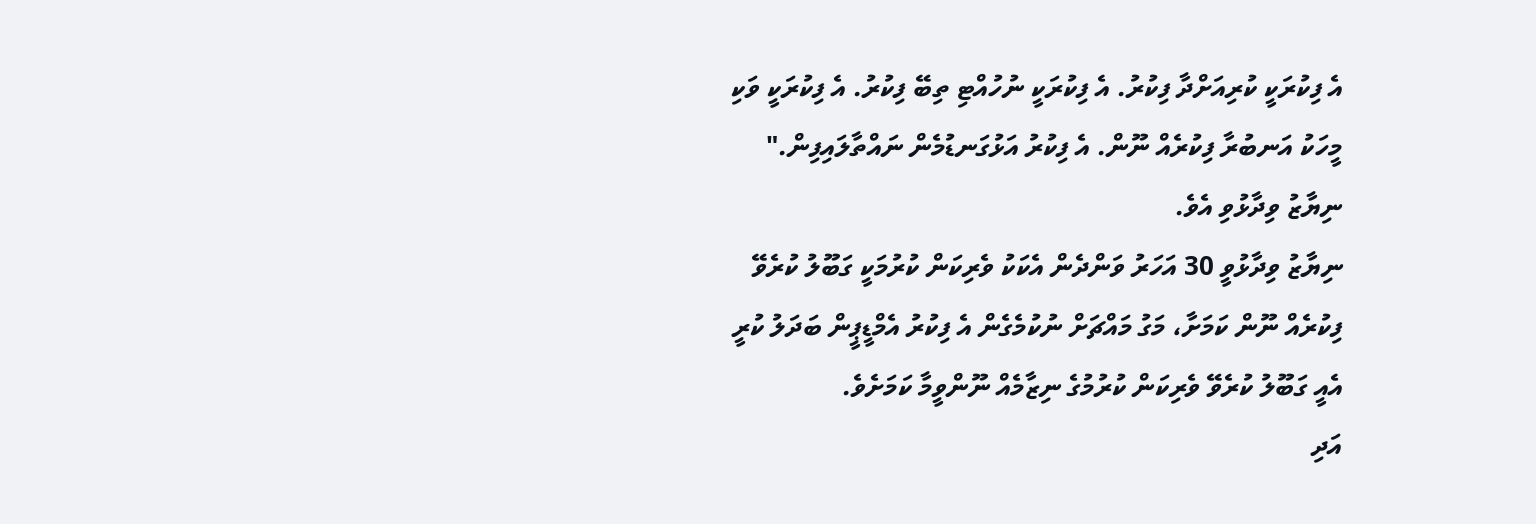އެ ފިކުރަކީ ކުރިއަށްދާ ފިކުރު. އެ ފިކުރަކީ ނުހުއްޓި ތިބޭ ފިކުރު. އެ ފިކުރަކީ ވަކި މީހަކު އަނބުރާ ފިކުރެއް ނޫން. އެ ފިކުރު އަޅުގަނޑުމެން ނައްތާލައިފިން." ނިޔާޒު ވިދާޅުވި އެވެ.
ނިޔާޒު ވިދާޅުވީ 30 އަހަރު ވަންދެން އެކަކު ވެރިކަން ކުރުމަކީ ގަބޫލު ކުރެވޭ ފިކުރެއް ނޫން ކަމަށާ، މަގު މައްޗަށް ނުކުމެގެން އެ ފިކުރު އެމްޑީޕީން ބަދަލު ކުރީ އެއީ ގަބޫލު ކުރެވޭ ވެރިކަން ކުރުމުގެ ނިޒާމެއް ނޫންވީމާ ކަމަށެވެ.
އަދި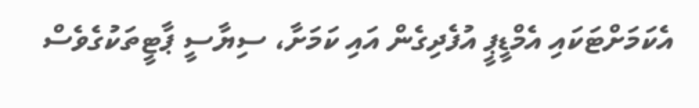އެކަމަށްޓަކައި އެމްޑީޕީ އުފެދިގެން އައި ކަމަށާ، ސިޔާސީ ޕާޓީތަކުގެވެސް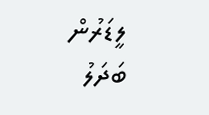ލީޑަރުން ބަދަލު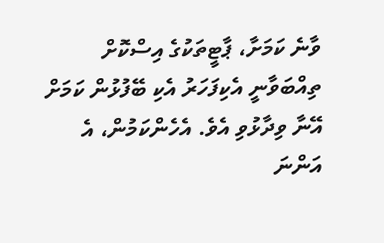ވާނެ ކަމަށާ، ޕާޓީތަކުގެ އިސްކޮށް ތިއްބަވާނީ އެކިފަހަރު އެކި ބޭފުޅުން ކަމަށް އޭނާ ވިދާޅުވި އެވެ. އެހެންކަމުން، އެ އަންނަ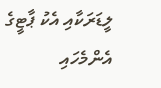ލީޑަރަކާއި އެކު ޕާޓީގެ އެންމެހައި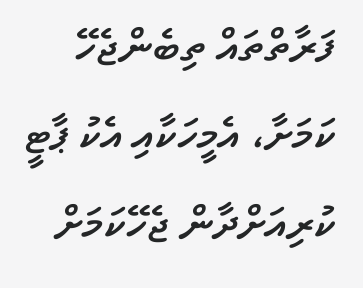ފަރާތްތައް ތިބެންޖެހޭ ކަމަށާ، އެމީހަކާއި އެކު ޕާޓީ ކުރިއަށްދާން ޖެހޭކަމަށް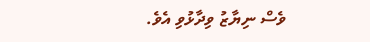ވެސް ނިޔާޒު ވިދާޅުވި އެވެ.